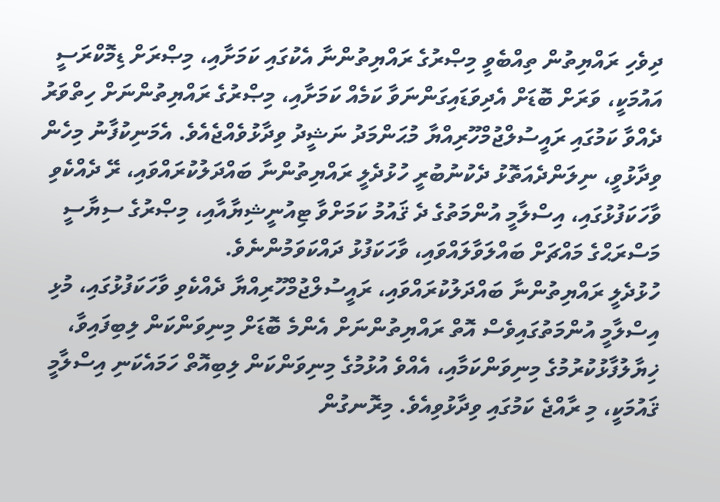ދިވެހި ރައްޔިތުން ތިއްބެވީ މިޞްރުގެ ރައްޔިތުންނާ އެކުގައި ކަމަށާއި، މިޞްރަށް ޑިމޮކްރަސީ އައުމަކީ، ވަރަށް ބޮޑަށް އެދިވަޑައިގަންނަވާ ކަމެއް ކަމަށާއި، މިޞްރުގެ ރައްޔިތުންނަށް ހިތްވަރު ދެއްވާ ކަމުގައި ރައީސުލްޖުމްހޫރިއްޔާ މުޙަންމަދު ނަޝީދު ވިދާޅުވެއްޖެއެވެ. އެމަނިކުފާނު މިހެން ވިދާޅުވީ، ނިލަންދެއަތޮޅު ދެކުނުބުރީ ހުޅުދެލީ ރައްޔިތުންނާ ބައްދަލުކުރައްވައި، ރޭ ދެއްކެވި ވާހަކަފުޅުގައި، އިސްލާމީ އުންމަތުގެ ދެ ޤައުމު ކަމަށްވާ ޓިއުނީޝިޔާއާއި، މިޞްރުގެ ސިޔާސީ މަސްރަޙްގެ މައްޗަށް ބައްލަވާލައްވައި، ވާހަކަފުޅު ދައްކަވަމުންނެވެ.
ހުޅުދެލީ ރައްޔިތުންނާ ބައްދަލުކުރައްވައި، ރައީސުލްޖުމްހޫރިއްޔާ ދެއްކެވި ވާހަކަފުޅުގައި، މުޅި އިސްލާމީ އުންމަތުގައިވެސް އޮތް ރައްޔިތުންނަށް އެންމެ ބޮޑަށް މިނިވަންކަން ލިބިފައިވާ، ޚިޔާލުފާޅުކުރުމުގެ މިނިވަންކަމާއި، އެއްވެ އުޅުމުގެ މިނިވަންކަން ލިބިއޮތް ހަމައެކަނި އިސްލާމީ ޤައުމަކީ، މި ރާއްޖެ ކަމުގައި ވިދާޅުވިއެވެ. މިރޮނގުން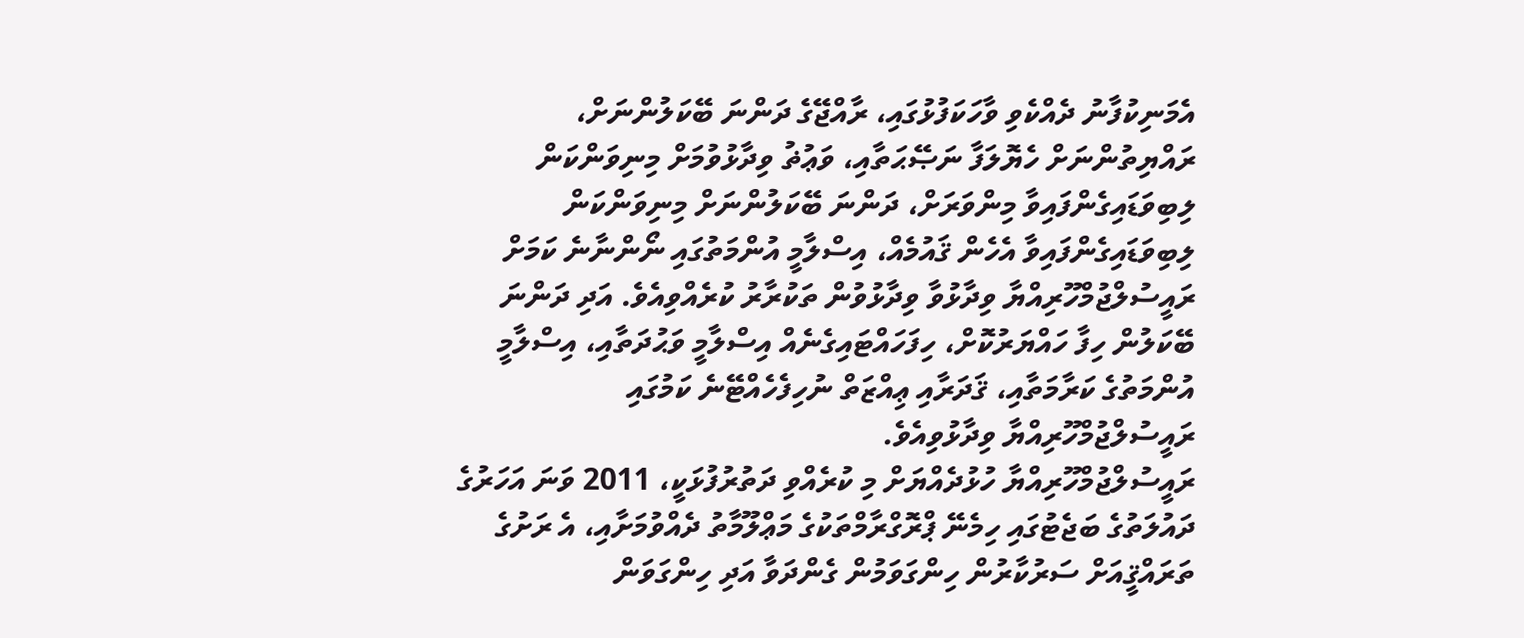އެމަނިކުފާނު ދެއްކެވި ވާހަކަފުޅުގައި، ރާއްޖޭގެ ދަންނަ ބޭކަލުންނަށް، ރައްޔިތުންނަށް ހެޔޮލަފާ ނަޞޭޙަތާއި، ވަޢުޡު ވިދާޅުވުމަށް މިނިވަންކަން ލިބިވަޑައިގެންފައިވާ މިންވަރަށް، ދަންނަ ބޭކަލުންނަށް މިނިވަންކަން ލިބިވަޑައިގެންފައިވާ އެހެން ޤައުމެއް، އިސްލާމީ އުންމަތުގައި ނޯންނާނެ ކަމަށް ރައީސުލްޖުމްހޫރިއްޔާ ވިދާޅުވާ ވިދާޅުވުން ތަކުރާރު ކުރެއްވިއެވެ. އަދި ދަންނަ ބޭކަލުން ހިފާ ހައްޔަރުކޮށް، ހިފަހައްޓައިގެނެއް އިސްލާމީ ވަޙުދަތާއި، އިސްލާމީ އުންމަތުގެ ކަރާމަތާއި، ޤަދަރާއި ޢިއްޒަތް ނުހިފެހެއްޓޭނެ ކަމުގައި ރައީސުލްޖުމްހޫރިއްޔާ ވިދާޅުވިއެވެ.
ރައީސުލްޖުމްހޫރިއްޔާ ހުޅުދެއްޔަށް މި ކުރެއްވި ދަތުރުފުޅަކީ، 2011 ވަނަ އަހަރުގެ ދައުލަތުގެ ބަޖެޓުގައި ހިމެނޭ ޕްރޮގްރާމްތަކުގެ މަޢްލޫމާތު ދެއްވުމަށާއި، އެ ރަށުގެ ތަރައްޤީއަށް ސަރުކާރުން ހިންގަވަމުން ގެންދަވާ އަދި ހިންގަވަން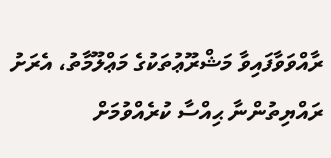ރާއްވަވާފައިވާ މަޝްރޫޢުތަކުގެ މަޢްލޫމާތު، އެރަށު ރައްޔިތުންނާ ޙިއްސާ ކުރެއްވުމަށް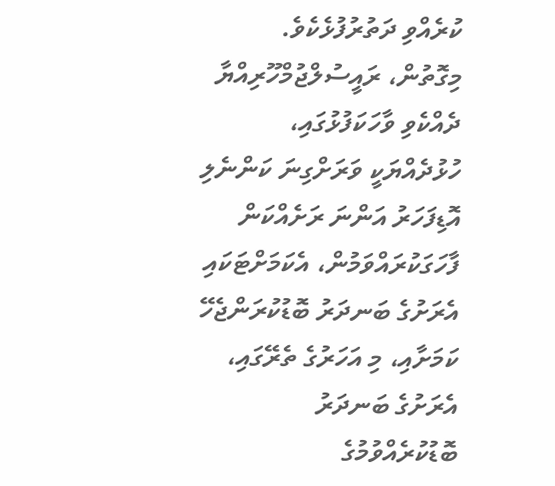ކުރެއްވި ދަތުރުފުޅެކެވެ.
މިގޮތުން، ރައީސުލްޖުމްހޫރިއްޔާ ދެއްކެވި ވާހަކަފުޅުގައި، ހުޅުދެއްޔަކީ ވަރަށްގިނަ ކަންނެލި އޮޑިފަހަރު އަންނަ ރަށެއްކަން ފާހަގަކުރައްވަމުން، އެކަމަށްޓަކައި އެރަށުގެ ބަނދަރު ބޮޑުކުރަންޖެހޭ ކަމަށާއި، މި އަހަރުގެ ތެރޭގައި، އެރަށުގެ ބަނދަރު ބޮޑުކުރެއްވުމުގެ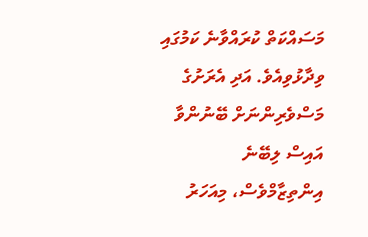މަސައްކަތް ކުރައްވާނެ ކަމުގައި ވިދާޅުވިއެވެ. އަދި އެރަށުގެ މަސްވެރިންނަށް ބޭނުންވާ އައިސް ލިބޭނެ އިންތިޒާމްވެސް، މިއަހަރު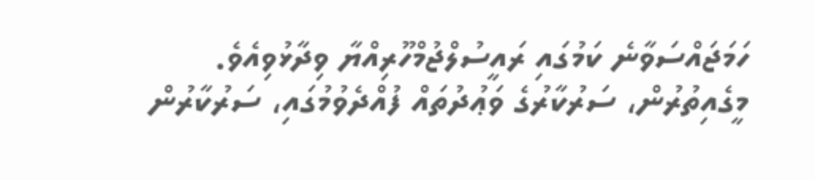ހަމަޖައްސަވާނެ ކަމުގައި ރައީސުލްޖުމްހޫރިއްޔާ ވިދާޅުވިއެވެ.
މީގެއިތުރުން، ސަރުކާރުގެ ވަޢުދުތައް ފުއްދެވުމުގައި، ސަރުކާރުން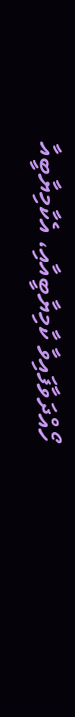ހޯއްދަވާފައިވާ ކާމިޔާބީއާއި، އެކާމިޔާބީއާ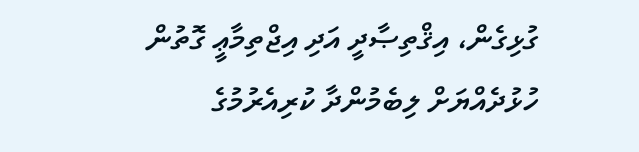ގުޅިގެން، އިޤްތިޞާދީ އަދި އިޖްތިމާޢީ ގޮތުން ހުޅުދެއްޔަށް ލިބެމުންދާ ކުރިއެރުމުގެ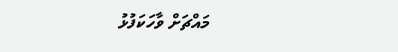މައްޗަށް ވާހަކަފުޅު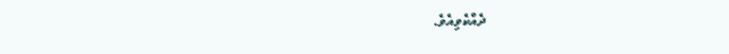ދެއްކެވިއެވެ.